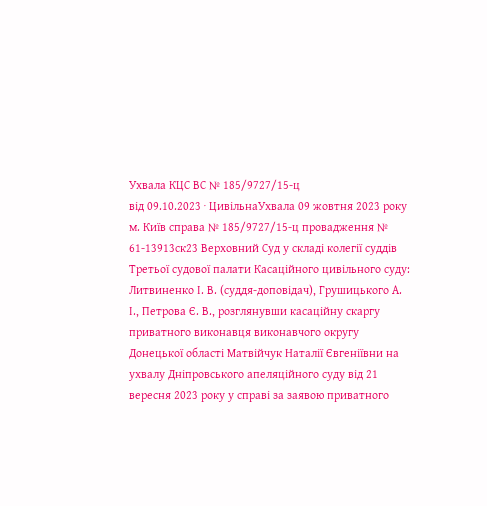Ухвала КЦС ВС № 185/9727/15-ц
від 09.10.2023 · ЦивільнаУхвала 09 жовтня 2023 року м. Київ справа № 185/9727/15-ц провадження № 61-13913ск23 Верховний Суд у складі колегії суддів Третьої судової палати Касаційного цивільного суду: Литвиненко І. В. (суддя-доповідач), Грушицького А. І., Петрова Є. В., розглянувши касаційну скаргу приватного виконавця виконавчого округу Донецької області Матвійчук Наталії Євгеніївни на ухвалу Дніпровського апеляційного суду від 21 вересня 2023 року у справі за заявою приватного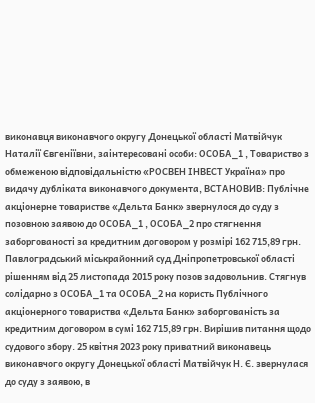виконавця виконавчого округу Донецької області Матвійчук Наталії Євгеніївни, заінтересовані особи: ОСОБА_1 , Товариство з обмеженою відповідальністю «РОСВЕН ІНВЕСТ Україна» про видачу дубліката виконавчого документа, ВСТАНОВИВ: Публічне акціонерне товаристве «Дельта Банк» звернулося до суду з позовною заявою до ОСОБА_1 , ОСОБА_2 про стягнення заборгованості за кредитним договором у розмірі 162 715,89 грн. Павлоградський міськрайонний суд Дніпропетровської області рішенням від 25 листопада 2015 року позов задовольнив. Стягнув солідарно з ОСОБА_1 та ОСОБА_2 на користь Публічного акціонерного товариства «Дельта Банк» заборгованість за кредитним договором в сумі 162 715,89 грн. Вирішив питання щодо судового збору. 25 квітня 2023 року приватний виконавець виконавчого округу Донецької області Матвійчук Н. Є. звернулася до суду з заявою, в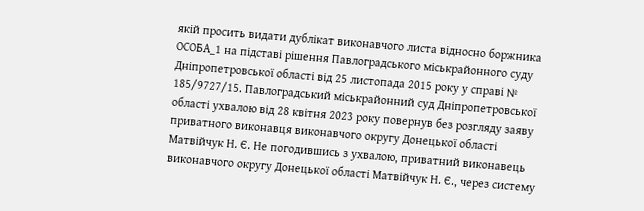якій просить видати дублікат виконавчого листа відносно боржника ОСОБА_1 на підставі рішення Павлоградського міськрайонного суду Дніпропетровської області від 25 листопада 2015 року у справі № 185/9727/15. Павлоградський міськрайонний суд Дніпропетровської області ухвалою від 28 квітня 2023 року повернув без розгляду заяву приватного виконавця виконавчого округу Донецької області Матвійчук Н. Є. Не погодившись з ухвалою, приватний виконавець виконавчого округу Донецької області Матвійчук Н. Є., через систему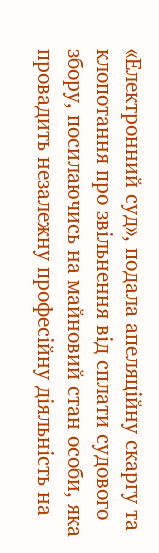«Електронний суд», подала апеляційну скаргу та клопотання про звільнення від сплати судового збору, посилаючись на майновий стан особи, яка провадить незалежну професійну діяльність на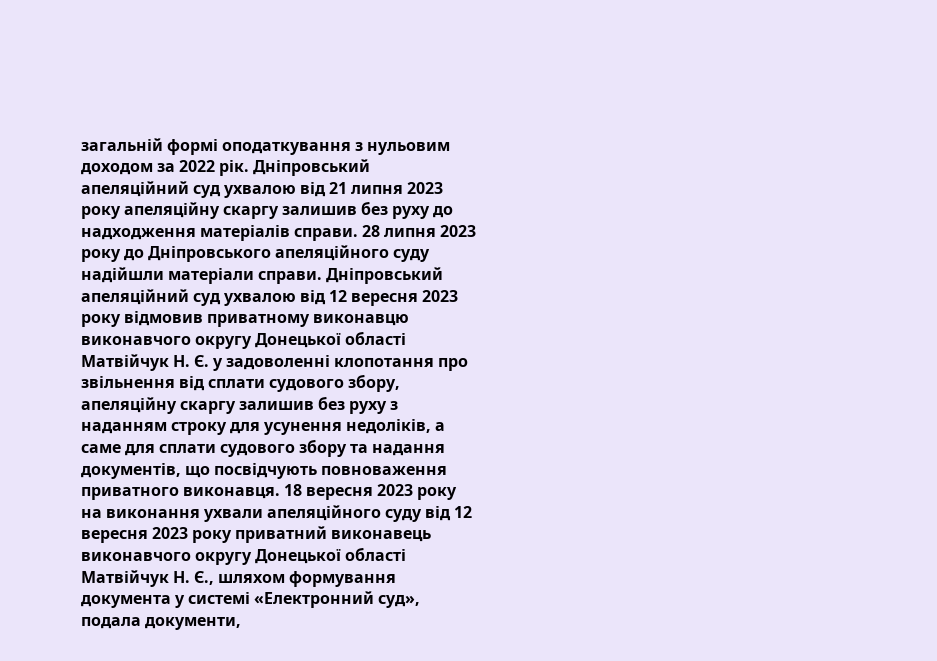загальній формі оподаткування з нульовим доходом за 2022 рік. Дніпровський апеляційний суд ухвалою від 21 липня 2023 року апеляційну скаргу залишив без руху до надходження матеріалів справи. 28 липня 2023 року до Дніпровського апеляційного суду надійшли матеріали справи. Дніпровський апеляційний суд ухвалою від 12 вересня 2023 року відмовив приватному виконавцю виконавчого округу Донецької області Матвійчук Н. Є. у задоволенні клопотання про звільнення від сплати судового збору, апеляційну скаргу залишив без руху з наданням строку для усунення недоліків, а саме для сплати судового збору та надання документів, що посвідчують повноваження приватного виконавця. 18 вересня 2023 року на виконання ухвали апеляційного суду від 12 вересня 2023 року приватний виконавець виконавчого округу Донецької області Матвійчук Н. Є., шляхом формування документа у системі «Електронний суд», подала документи,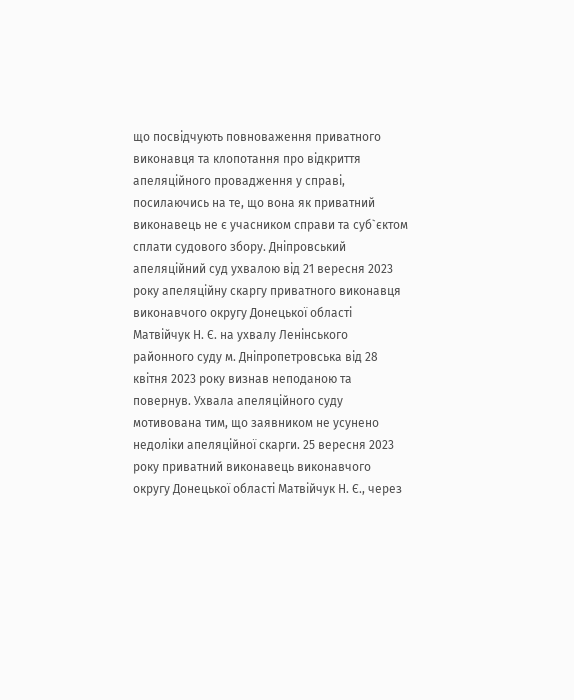що посвідчують повноваження приватного виконавця та клопотання про відкриття апеляційного провадження у справі, посилаючись на те, що вона як приватний виконавець не є учасником справи та суб`єктом сплати судового збору. Дніпровський апеляційний суд ухвалою від 21 вересня 2023 року апеляційну скаргу приватного виконавця виконавчого округу Донецької області Матвійчук Н. Є. на ухвалу Ленінського районного суду м. Дніпропетровська від 28 квітня 2023 року визнав неподаною та повернув. Ухвала апеляційного суду мотивована тим, що заявником не усунено недоліки апеляційної скарги. 25 вересня 2023 року приватний виконавець виконавчого округу Донецької області Матвійчук Н. Є., через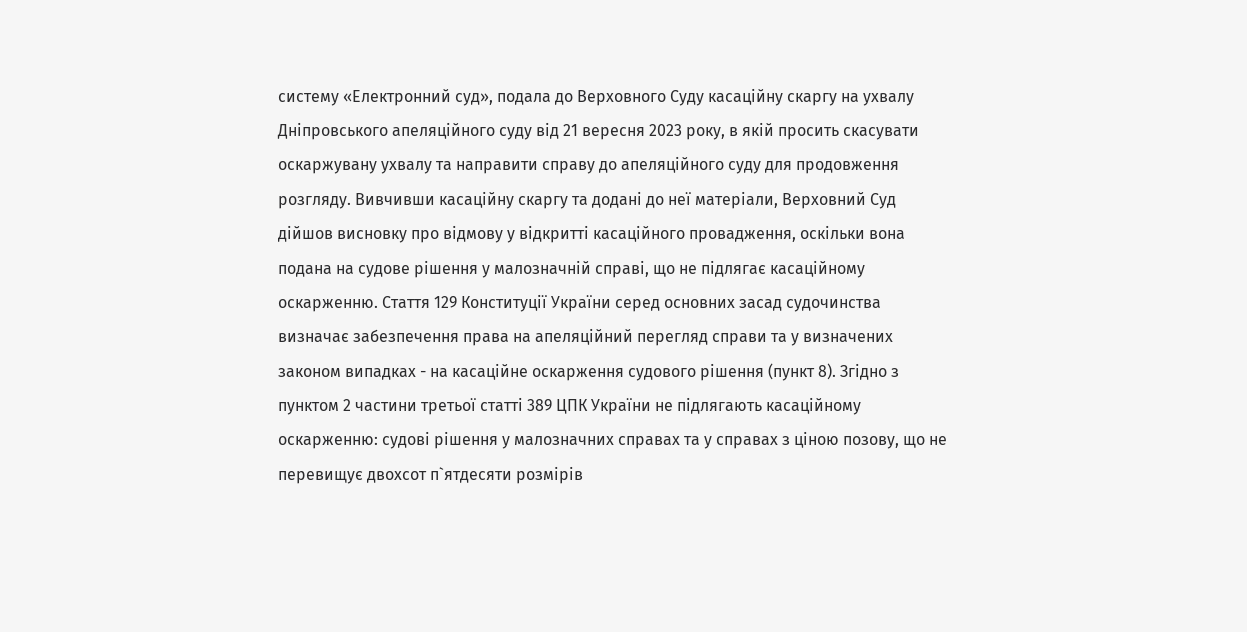систему «Електронний суд», подала до Верховного Суду касаційну скаргу на ухвалу Дніпровського апеляційного суду від 21 вересня 2023 року, в якій просить скасувати оскаржувану ухвалу та направити справу до апеляційного суду для продовження розгляду. Вивчивши касаційну скаргу та додані до неї матеріали, Верховний Суд дійшов висновку про відмову у відкритті касаційного провадження, оскільки вона подана на судове рішення у малозначній справі, що не підлягає касаційному оскарженню. Стаття 129 Конституції України серед основних засад судочинства визначає забезпечення права на апеляційний перегляд справи та у визначених законом випадках - на касаційне оскарження судового рішення (пункт 8). Згідно з пунктом 2 частини третьої статті 389 ЦПК України не підлягають касаційному оскарженню: судові рішення у малозначних справах та у справах з ціною позову, що не перевищує двохсот п`ятдесяти розмірів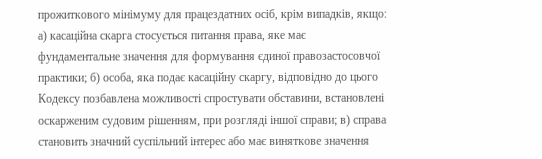прожиткового мінімуму для працездатних осіб, крім випадків, якщо: а) касаційна скарга стосується питання права, яке має фундаментальне значення для формування єдиної правозастосовчої практики; б) особа, яка подає касаційну скаргу, відповідно до цього Кодексу позбавлена можливості спростувати обставини, встановлені оскарженим судовим рішенням, при розгляді іншої справи; в) справа становить значний суспільний інтерес або має виняткове значення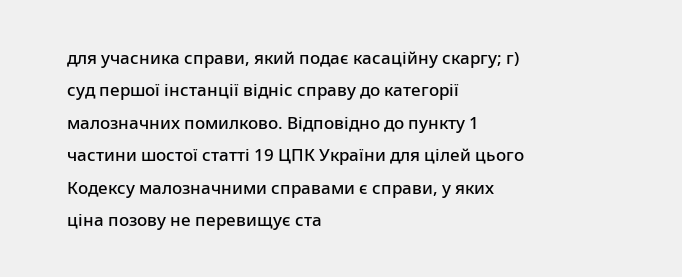для учасника справи, який подає касаційну скаргу; г) суд першої інстанції відніс справу до категорії малозначних помилково. Відповідно до пункту 1 частини шостої статті 19 ЦПК України для цілей цього Кодексу малозначними справами є справи, у яких ціна позову не перевищує ста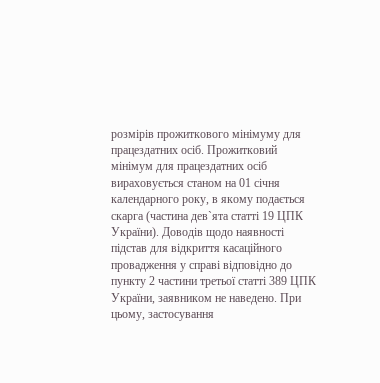розмірів прожиткового мінімуму для працездатних осіб. Прожитковий мінімум для працездатних осіб вираховується станом на 01 січня календарного року, в якому подається скарга (частина дев`ята статті 19 ЦПК України). Доводів щодо наявності підстав для відкриття касаційного провадження у справі відповідно до пункту 2 частини третьої статті 389 ЦПК України, заявником не наведено. При цьому, застосування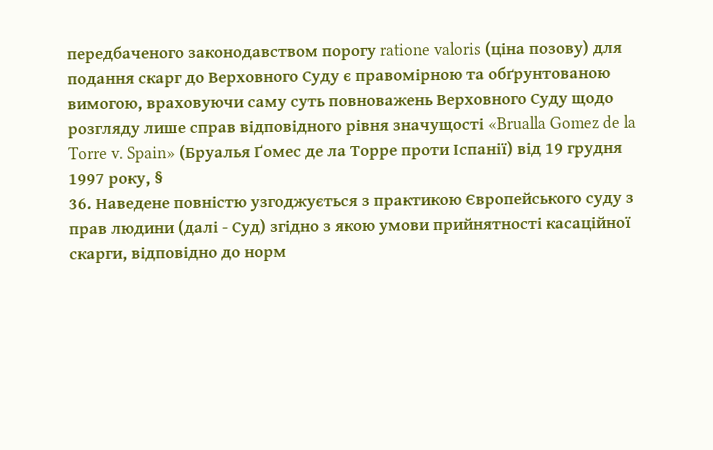передбаченого законодавством порогу ratione valoris (ціна позову) для подання скарг до Верховного Суду є правомірною та обґрунтованою вимогою, враховуючи саму суть повноважень Верховного Суду щодо розгляду лише справ відповідного рівня значущості «Brualla Gomez de la Torre v. Spain» (Бруалья Ґомес де ла Торре проти Іспанії) від 19 грудня 1997 року, §
36. Наведене повністю узгоджується з практикою Європейського суду з прав людини (далі - Суд) згідно з якою умови прийнятності касаційної скарги, відповідно до норм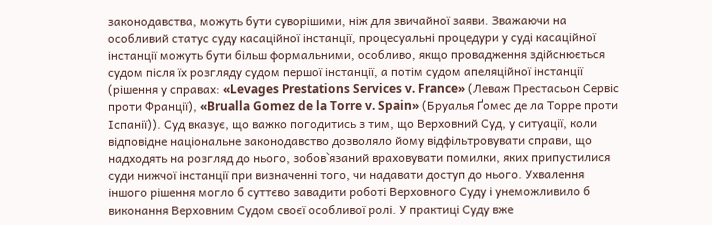законодавства, можуть бути суворішими, ніж для звичайної заяви. Зважаючи на особливий статус суду касаційної інстанції, процесуальні процедури у суді касаційної інстанції можуть бути більш формальними, особливо, якщо провадження здійснюється судом після їх розгляду судом першої інстанції, а потім судом апеляційної інстанції (рішення у справах: «Levages Prestations Services v. France» (Леваж Престасьон Сервіс проти Франції), «Brualla Gomez de la Torre v. Spain» (Бруалья Ґомес де ла Торре проти Іспанії)). Суд вказує, що важко погодитись з тим, що Верховний Суд, у ситуації, коли відповідне національне законодавство дозволяло йому відфільтровувати справи, що надходять на розгляд до нього, зобов`язаний враховувати помилки, яких припустилися суди нижчої інстанції при визначенні того, чи надавати доступ до нього. Ухвалення іншого рішення могло б суттєво завадити роботі Верховного Суду і унеможливило б виконання Верховним Судом своєї особливої ролі. У практиці Суду вже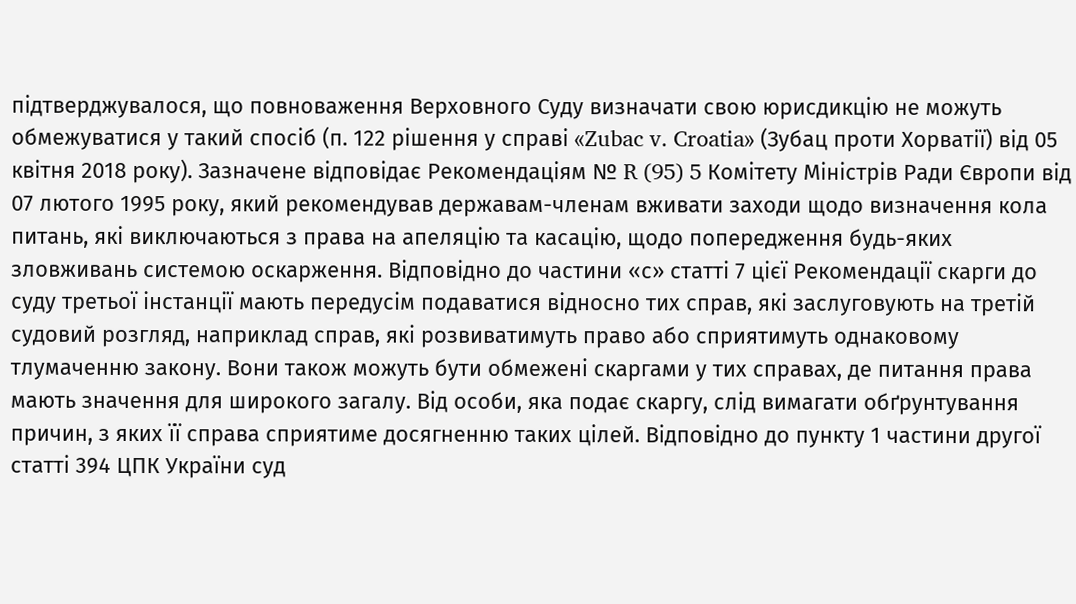підтверджувалося, що повноваження Верховного Суду визначати свою юрисдикцію не можуть обмежуватися у такий спосіб (п. 122 рішення у справі «Zubac v. Croatia» (Зубац проти Хорватії) від 05 квітня 2018 року). Зазначене відповідає Рекомендаціям № R (95) 5 Комітету Міністрів Ради Європи від 07 лютого 1995 року, який рекомендував державам-членам вживати заходи щодо визначення кола питань, які виключаються з права на апеляцію та касацію, щодо попередження будь-яких зловживань системою оскарження. Відповідно до частини «с» статті 7 цієї Рекомендації скарги до суду третьої інстанції мають передусім подаватися відносно тих справ, які заслуговують на третій судовий розгляд, наприклад справ, які розвиватимуть право або сприятимуть однаковому тлумаченню закону. Вони також можуть бути обмежені скаргами у тих справах, де питання права мають значення для широкого загалу. Від особи, яка подає скаргу, слід вимагати обґрунтування причин, з яких її справа сприятиме досягненню таких цілей. Відповідно до пункту 1 частини другої статті 394 ЦПК України суд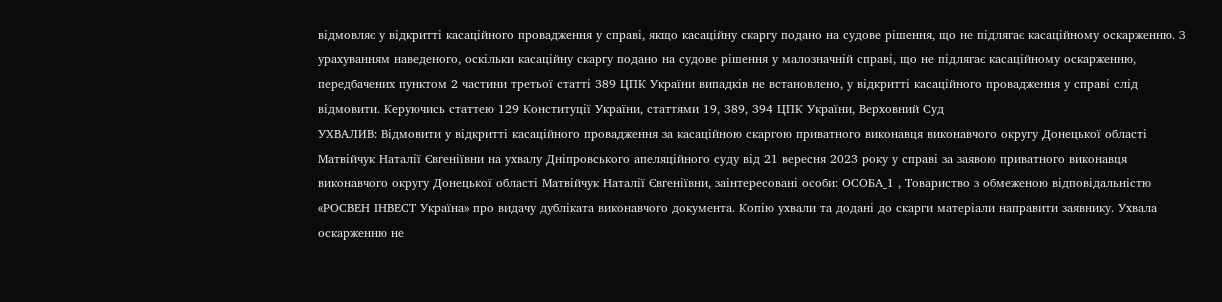відмовляє у відкритті касаційного провадження у справі, якщо касаційну скаргу подано на судове рішення, що не підлягає касаційному оскарженню. З урахуванням наведеного, оскільки касаційну скаргу подано на судове рішення у малозначній справі, що не підлягає касаційному оскарженню, передбачених пунктом 2 частини третьої статті 389 ЦПК України випадків не встановлено, у відкритті касаційного провадження у справі слід відмовити. Керуючись статтею 129 Конституції України, статтями 19, 389, 394 ЦПК України, Верховний Суд
УХВАЛИВ: Відмовити у відкритті касаційного провадження за касаційною скаргою приватного виконавця виконавчого округу Донецької області Матвійчук Наталії Євгеніївни на ухвалу Дніпровського апеляційного суду від 21 вересня 2023 року у справі за заявою приватного виконавця виконавчого округу Донецької області Матвійчук Наталії Євгеніївни, заінтересовані особи: ОСОБА_1 , Товариство з обмеженою відповідальністю «РОСВЕН ІНВЕСТ Україна» про видачу дубліката виконавчого документа. Копію ухвали та додані до скарги матеріали направити заявнику. Ухвала оскарженню не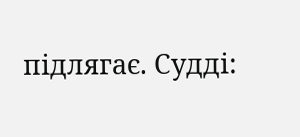підлягає. Судді: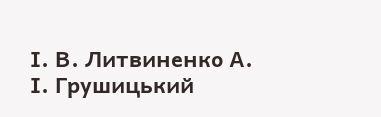І. В. Литвиненко А. І. Грушицький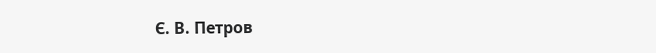Є. В. Петров